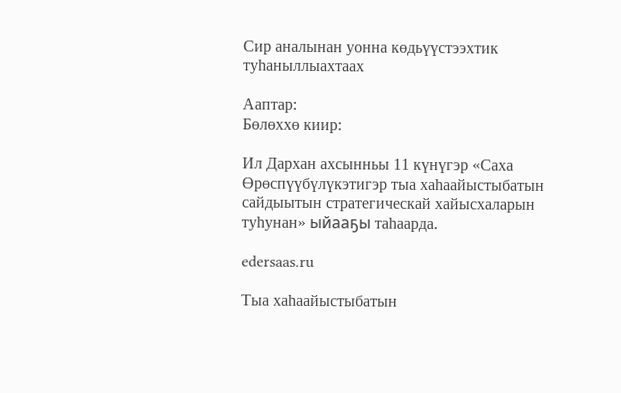Сир аналынан уонна көдьүүстээхтик туһаныллыахтаах

Ааптар:
Бөлөххө киир:

Ил Дархан ахсынньы 11 күнүгэр «Саха Өрөспүүбүлүкэтигэр тыа хаһаайыстыбатын сайдыытын стратегическай хайысхаларын туһунан» ыйааҕы таһаарда.

edersaas.ru

Тыа хаһаайыстыбатын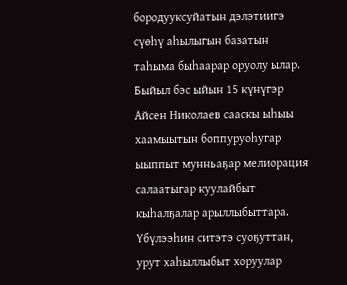бородууксуйатын дэлэтиигэ сүөһү аһылыгын базатын таһыма быһаарар оруолу ылар. Быйыл бэс ыйын 15 күнүгэр Айсен Николаев сааскы ыһыы хаамыытын боппуруоһугар ыыппыт мунньаҕар мелиорация салаатыгар куулайбыт кыһалҕалар арыллыбыттара. Үбүлээһин ситэтэ суоҕуттан, урут хаһыллыбыт хоруулар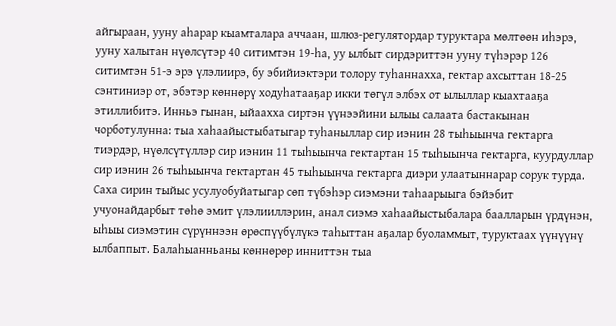айгыраан, ууну аһарар кыамталара аччаан, шлюз-регулятордар туруктара мөлтөөн иһэрэ, ууну халытан нүөлсүтэр 40 ситимтэн 19-һа, уу ылбыт сирдэриттэн ууну түһэрэр 126 ситимтэн 51-э эрэ үлэлиирэ, бу эбийиэктэри толору туһаннахха, гектар ахсыттан 18-25 сэнтиниэр от, эбэтэр көннөрү ходуһатааҕар икки төгүл элбэх от ылыллар кыахтааҕа этиллибитэ. Инньэ гынан, ыйаахха сиртэн үүнээйини ылыы салаата бастакынан чорботулунна: тыа хаһаайыстыбатыгар туһаныллар сир иэнин 28 тыһыынча гектарга тиэрдэр, нүөлсүтүллэр сир иэнин 11 тыһыынча гектартан 15 тыһыынча гектарга, куурдуллар сир иэнин 26 тыһыынча гектартан 45 тыһыынча гектарга диэри улаатыннарар сорук турда. Саха сирин тыйыс усулуобуйатыгар сөп түбэһэр сиэмэни таһаарыыга бэйэбит учуонайдарбыт төһө эмит үлэлииллэрин, анал сиэмэ хаһаайыстыбалара баалларын үрдүнэн, ыһыы сиэмэтин сүрүннээн өрөспүүбүлүкэ таһыттан аҕалар буоламмыт, туруктаах үүнүүнү ылбаппыт. Балаһыанньаны көннөрөр инниттэн тыа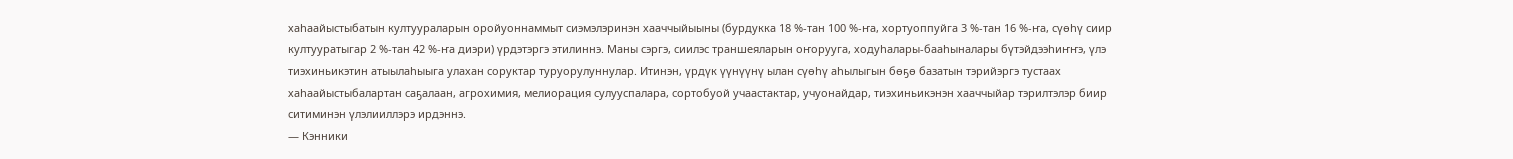хаһаайыстыбатын култуураларын оройуоннаммыт сиэмэлэринэн хааччыйыыны (бурдукка 18 %-тан 100 %-ҥа, хортуоппуйга 3 %-тан 16 %-ҥа, сүөһү сиир култууратыгар 2 %-тан 42 %-ҥа диэри) үрдэтэргэ этилиннэ. Маны сэргэ, сиилэс траншеяларын оҥорууга, ходуһалары-бааһыналары бүтэйдээһиҥҥэ, үлэ тиэхиньикэтин атыылаһыыга улахан соруктар туруорулуннулар. Итинэн, үрдүк үүнүүнү ылан сүөһү аһылыгын бөҕө базатын тэрийэргэ тустаах хаһаайыстыбалартан саҕалаан, агрохимия, мелиорация сулууспалара, сортобуой учаастактар, учуонайдар, тиэхиньикэнэн хааччыйар тэрилтэлэр биир ситиминэн үлэлииллэрэ ирдэннэ.
— Кэнники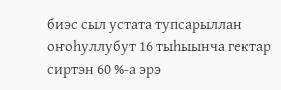биэс сыл устата тупсарыллан оҥоһуллубут 16 тыһыынча гектар сиртэн 60 %-а эрэ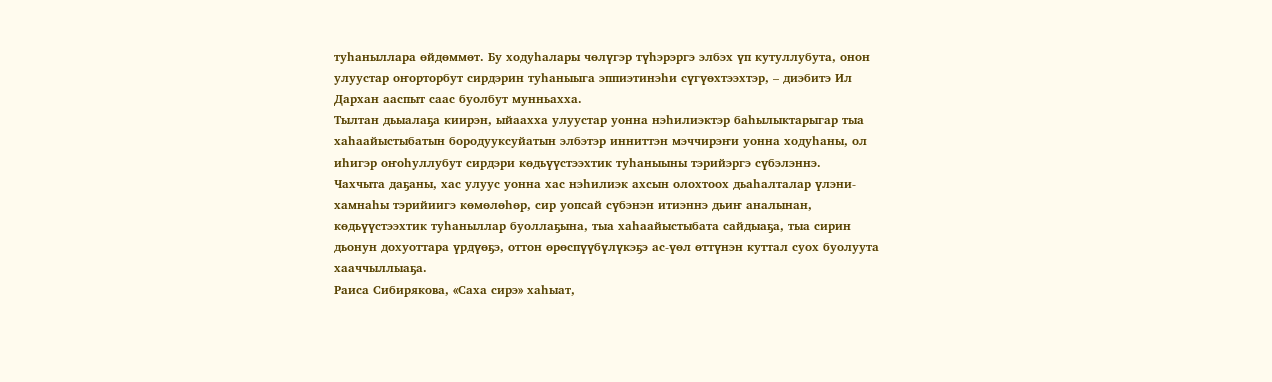туһаныллара өйдөммөт. Бу ходуһалары чөлүгэр түһэрэргэ элбэх үп кутуллубута, онон улуустар оҥорторбут сирдэрин туһаныыга эппиэтинэһи сүгүөхтээхтэр, – диэбитэ Ил Дархан ааспыт саас буолбут мунньахха.
Тылтан дьыалаҕа киирэн, ыйаахха улуустар уонна нэһилиэктэр баһылыктарыгар тыа хаһаайыстыбатын бородууксуйатын элбэтэр инниттэн мэччирэҥи уонна ходуһаны, ол иһигэр оҥоһуллубут сирдэри көдьүүстээхтик туһаныыны тэрийэргэ сүбэлэннэ.
Чахчыта даҕаны, хас улуус уонна хас нэһилиэк ахсын олохтоох дьаһалталар үлэни-хамнаһы тэрийиигэ көмөлөһөр, сир уопсай сүбэнэн итиэннэ дьиҥ аналынан, көдьүүстээхтик туһаныллар буоллаҕына, тыа хаһаайыстыбата сайдыаҕа, тыа сирин дьонун дохуоттара үрдүөҕэ, оттон өрөспүүбүлүкэҕэ ас-үөл өттүнэн куттал суох буолуута хааччыллыаҕа.
Раиса Сибирякова, «Саха сирэ» хаһыат,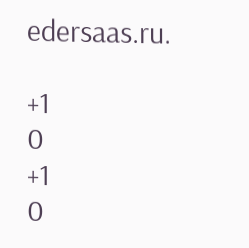edersaas.ru.

+1
0
+1
0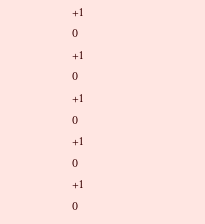+1
0
+1
0
+1
0
+1
0
+1
0